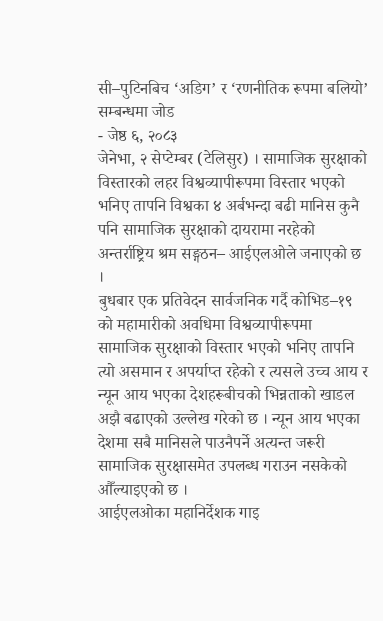सी–पुटिनबिच ‘अडिग’ र ‘रणनीतिक रूपमा बलियो’ सम्बन्धमा जोड
- जेष्ठ ६, २०८३
जेनेभा, २ सेप्टेम्बर (टेलिसुर) । सामाजिक सुरक्षाको विस्तारको लहर विश्वव्यापीरूपमा विस्तार भएको भनिए तापनि विश्वका ४ अर्बभन्दा बढी मानिस कुनै पनि सामाजिक सुरक्षाको दायरामा नरहेको अन्तर्राष्ट्रिय श्रम सङ्गठन– आईएलओले जनाएको छ ।
बुधबार एक प्रतिवेदन सार्वजनिक गर्दै कोभिड–१९ को महामारीको अवधिमा विश्वव्यापीरूपमा सामाजिक सुरक्षाको विस्तार भएको भनिए तापनि त्यो असमान र अपर्याप्त रहेको र त्यसले उच्च आय र न्यून आय भएका देशहरूबीचको भिन्नताको खाडल अझै बढाएको उल्लेख गरेको छ । न्यून आय भएका देशमा सबै मानिसले पाउनैपर्ने अत्यन्त जरूरी सामाजिक सुरक्षासमेत उपलब्ध गराउन नसकेको औँल्याइएको छ ।
आईएलओका महानिर्देशक गाइ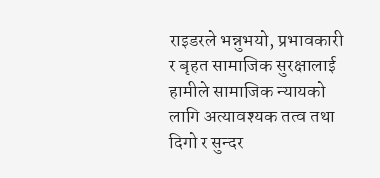राइडरले भन्नुभयो, प्रभावकारी र बृहत सामाजिक सुरक्षालाई हामीले सामाजिक न्यायको लागि अत्यावश्यक तत्व तथा दिगो र सुन्दर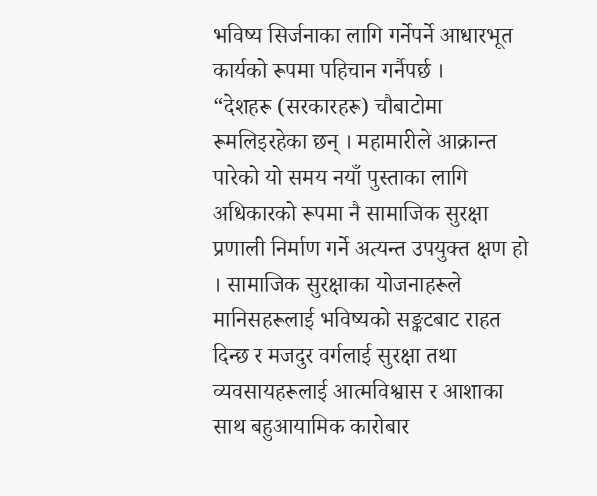भविष्य सिर्जनाका लागि गर्नेपर्ने आधारभूत कार्यको रूपमा पहिचान गर्नैपर्छ ।
“देशहरू (सरकारहरू) चौबाटोमा रूमलिइरहेका छन् । महामारीले आक्रान्त पारेको यो समय नयाँ पुस्ताका लागि अधिकारको रूपमा नै सामाजिक सुरक्षा प्रणाली निर्माण गर्ने अत्यन्त उपयुक्त क्षण हो । सामाजिक सुरक्षाका योजनाहरूले मानिसहरूलाई भविष्यको सङ्कटबाट राहत दिन्छ र मजदुर वर्गलाई सुरक्षा तथा व्यवसायहरूलाई आत्मविश्वास र आशाका साथ बहुआयामिक कारोबार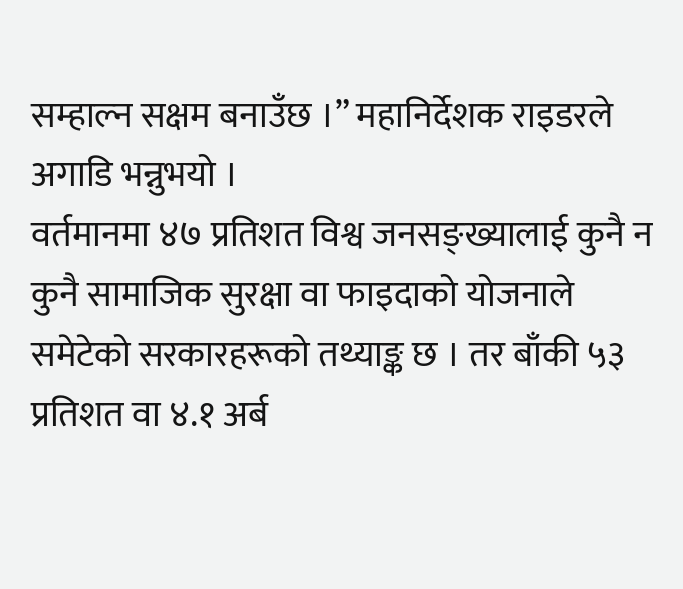सम्हाल्न सक्षम बनाउँछ ।” महानिर्देशक राइडरले अगाडि भन्नुभयो ।
वर्तमानमा ४७ प्रतिशत विश्व जनसङ्ख्यालाई कुनै न कुनै सामाजिक सुरक्षा वा फाइदाको योजनाले समेटेको सरकारहरूको तथ्याङ्क छ । तर बाँकी ५३ प्रतिशत वा ४.१ अर्ब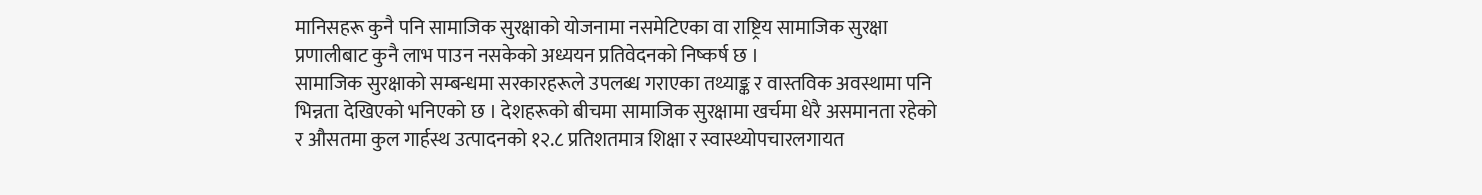मानिसहरू कुनै पनि सामाजिक सुरक्षाको योजनामा नसमेटिएका वा राष्ट्रिय सामाजिक सुरक्षा प्रणालीबाट कुनै लाभ पाउन नसकेको अध्ययन प्रतिवेदनको निष्कर्ष छ ।
सामाजिक सुरक्षाको सम्बन्धमा सरकारहरूले उपलब्ध गराएका तथ्याङ्क र वास्तविक अवस्थामा पनि भिन्नता देखिएको भनिएको छ । देशहरूको बीचमा सामाजिक सुरक्षामा खर्चमा धेरै असमानता रहेको र औसतमा कुल गार्हस्थ उत्पादनको १२.८ प्रतिशतमात्र शिक्षा र स्वास्थ्योपचारलगायत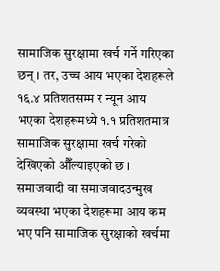सामाजिक सुरक्षामा खर्च गर्ने गरिएका छन् । तर, उच्च आय भएका देशहरूले १६.४ प्रतिशतसम्म र न्यून आय भएका देशहरूमध्ये १.१ प्रतिशतमात्र सामाजिक सुरक्षामा खर्च गरेको देखिएको औँल्याइएको छ । समाजवादी वा समाजवादउन्मुख व्यवस्था भएका देशहरूमा आय कम भए पनि सामाजिक सुरक्षाको खर्चमा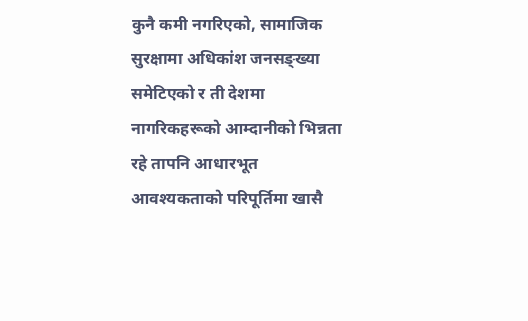कुनै कमी नगरिएको, सामाजिक सुरक्षामा अधिकांश जनसङ्ख्या समेटिएको र ती देशमा नागरिकहरूको आम्दानीको भिन्नता रहे तापनि आधारभूत आवश्यकताको परिपूर्तिमा खासै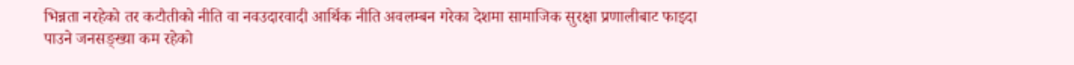भिन्नता नरहेको तर कटौतीको नीति वा नवउदारवादी आर्थिक नीति अवलम्बन गरेका देशमा सामाजिक सुरक्षा प्रणालीबाट फाइदा पाउने जनसङ्ख्या कम रहेको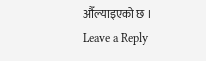औँल्याइएको छ ।
Leave a Reply